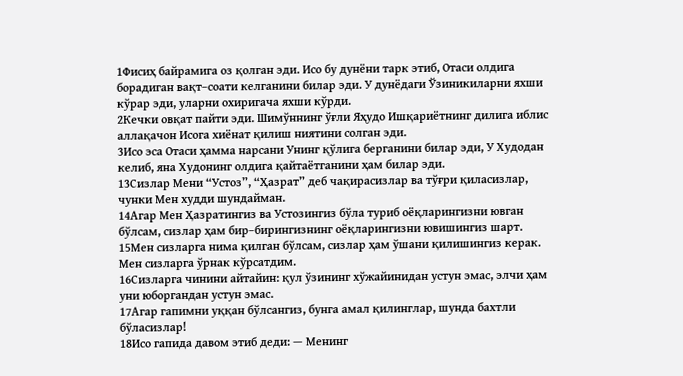1Фисиҳ байрамига оз қолган эди. Исо бу дунёни тарк этиб, Отаси олдига борадиган вақт–соати келганини билар эди. У дунёдаги Ўзиникиларни яхши кўрар эди, уларни охиригача яхши кўрди.
2Кечки овқат пайти эди. Шимўннинг ўғли Яҳудо Ишқариётнинг дилига иблис аллақачон Исога хиёнат қилиш ниятини солган эди.
3Исо эса Отаси ҳамма нарсани Унинг қўлига берганини билар эди, У Худодан келиб, яна Худонинг олдига қайтаётганини ҳам билар эди.
13Сизлар Мени “Устоз”, “Ҳазрат” деб чақирасизлар ва тўғри қиласизлар, чунки Мен худди шундайман.
14Агар Мен Ҳазратингиз ва Устозингиз бўла туриб оёқларингизни ювган бўлсам, сизлар ҳам бир–бирингизнинг оёқларингизни ювишингиз шарт.
15Мен сизларга нима қилган бўлсам, сизлар ҳам ўшани қилишингиз керак. Мен сизларга ўрнак кўрсатдим.
16Сизларга чинини айтайин: қул ўзининг хўжайинидан устун эмас, элчи ҳам уни юборгандан устун эмас.
17Агар гапимни уққан бўлсангиз, бунга амал қилинглар, шунда бахтли бўласизлар!
18Исо гапида давом этиб деди: — Менинг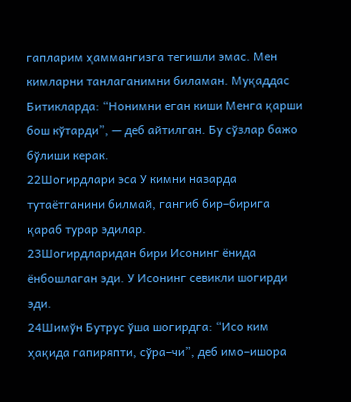гапларим ҳаммангизга тегишли эмас. Мен кимларни танлаганимни биламан. Муқаддас Битикларда: “Нонимни еган киши Менга қарши бош кўтарди”, — деб айтилган. Бу сўзлар бажо бўлиши керак.
22Шогирдлари эса У кимни назарда тутаётганини билмай, гангиб бир–бирига қараб турар эдилар.
23Шогирдларидан бири Исонинг ёнида ёнбошлаган эди. У Исонинг севикли шогирди эди.
24Шимўн Бутрус ўша шогирдга: “Исо ким ҳақида гапиряпти, сўра–чи”, деб имо–ишора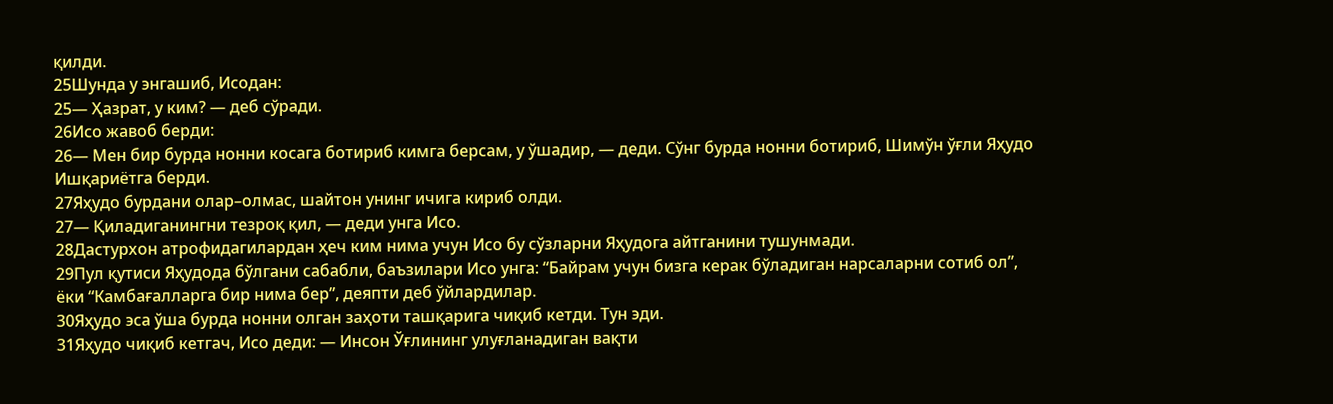қилди.
25Шунда у энгашиб, Исодан:
25— Ҳазрат, у ким? — деб сўради.
26Исо жавоб берди:
26— Мен бир бурда нонни косага ботириб кимга берсам, у ўшадир, — деди. Сўнг бурда нонни ботириб, Шимўн ўғли Яҳудо Ишқариётга берди.
27Яҳудо бурдани олар–олмас, шайтон унинг ичига кириб олди.
27— Қиладиганингни тезроқ қил, — деди унга Исо.
28Дастурхон атрофидагилардан ҳеч ким нима учун Исо бу сўзларни Яҳудога айтганини тушунмади.
29Пул қутиси Яҳудода бўлгани сабабли, баъзилари Исо унга: “Байрам учун бизга керак бўладиган нарсаларни сотиб ол”, ёки “Камбағалларга бир нима бер”, деяпти деб ўйлардилар.
30Яҳудо эса ўша бурда нонни олган заҳоти ташқарига чиқиб кетди. Тун эди.
31Яҳудо чиқиб кетгач, Исо деди: — Инсон Ўғлининг улуғланадиган вақти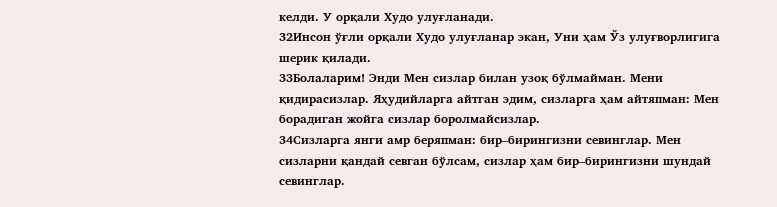келди. У орқали Худо улуғланади.
32Инсон ўғли орқали Худо улуғланар экан, Уни ҳам Ўз улуғворлигига шерик қилади.
33Болаларим! Энди Мен сизлар билан узоқ бўлмайман. Мени қидирасизлар. Яҳудийларга айтган эдим, сизларга ҳам айтяпман: Мен борадиган жойга сизлар боролмайсизлар.
34Сизларга янги амр беряпман: бир–бирингизни севинглар. Мен сизларни қандай севган бўлсам, сизлар ҳам бир–бирингизни шундай севинглар.